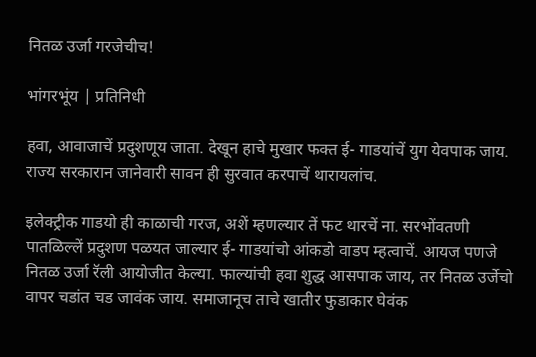नितळ उर्जा गरजेचीच!

भांगरभूंय | प्रतिनिधी

हवा, आवाजाचें प्रदुशणूय जाता. देखून हाचे मुखार फक्त ई- गाडयांचें युग येवपाक जाय. राज्य सरकारान जानेवारी सावन ही सुरवात करपाचें थारायलांच.

इलेक्ट्रीक गाडयो ही काळाची गरज, अशें म्हणल्यार तें फट थारचें ना. सरभोंवतणी पातळिल्लें प्रदुशण पळयत जाल्यार ई- गाडयांचो आंकडो वाडप म्हत्वाचें. आयज पणजे नितळ उर्जा रॅली आयोजीत केल्या. फाल्यांची हवा शुद्ध आसपाक जाय, तर नितळ उर्जेचो वापर चडांत चड जावंक जाय. समाजानूच ताचे खातीर फुडाकार घेवंक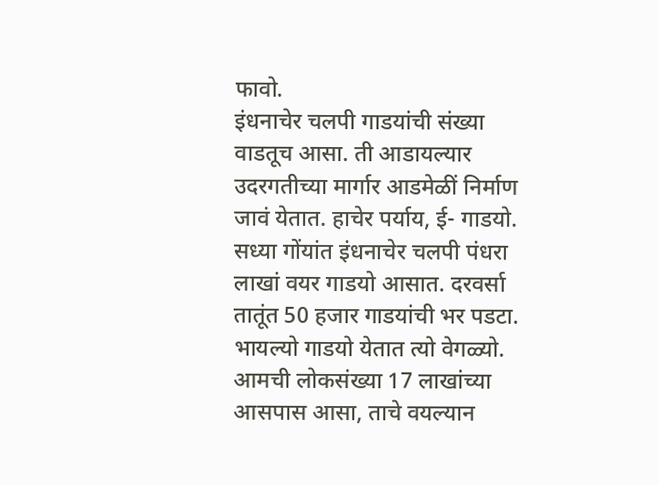फावो.
इंधनाचेर चलपी गाडयांची संख्या वाडतूच आसा. ती आडायल्यार उदरगतीच्या मार्गार आडमेळीं निर्माण जावं येतात. हाचेर पर्याय, ई- गाडयो. सध्या गोंयांत इंधनाचेर चलपी पंधरा लाखां वयर गाडयो आसात. दरवर्सा तातूंत 50 हजार गाडयांची भर पडटा. भायल्यो गाडयो येतात त्यो वेगळ्यो. आमची लोकसंख्या 17 लाखांच्या आसपास आसा, ताचे वयल्यान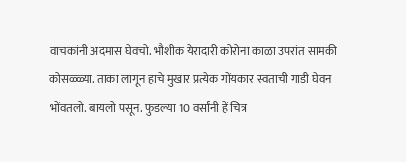वाचकांनी अदमास घेवचो. भौशीक येरादारी कोरोना काळा उपरांत सामकी कोसळ्ळ्या. ताका लागून हाचे मुखार प्रत्येक गोंयकार स्वताची गाडी घेवन भोंवतलो. बायलो पसून. फुडल्या 10 वर्सांनी हें चित्र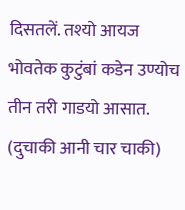दिसतलें. तश्यो आयज भोवतेक कुटुंबां कडेन उण्योच तीन तरी गाडयो आसात. (दुचाकी आनी चार चाकी)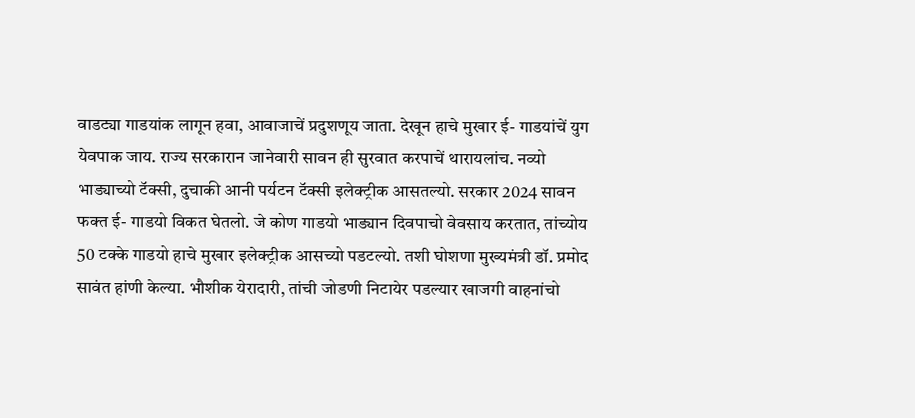वाडट्या गाडयांक लागून हवा, आवाजाचें प्रदुशणूय जाता. देखून हाचे मुखार ई- गाडयांचें युग येवपाक जाय. राज्य सरकारान जानेवारी सावन ही सुरवात करपाचें थारायलांच. नव्यो भाड्याच्यो टॅक्सी, दुचाकी आनी पर्यटन टॅक्सी इलेक्ट्रीक आसतल्यो. सरकार 2024 सावन फक्त ई- गाडयो विकत घेतलो. जे कोण गाडयो भाड्यान दिवपाचो वेवसाय करतात, तांच्योय 50 टक्के गाडयो हाचे मुखार इलेक्ट्रीक आसच्यो पडटल्यो. तशी घोशणा मुख्यमंत्री डॉ. प्रमोद सावंत हांणी केल्या. भौशीक येरादारी, तांची जोडणी निटायेर पडल्यार खाजगी वाहनांचो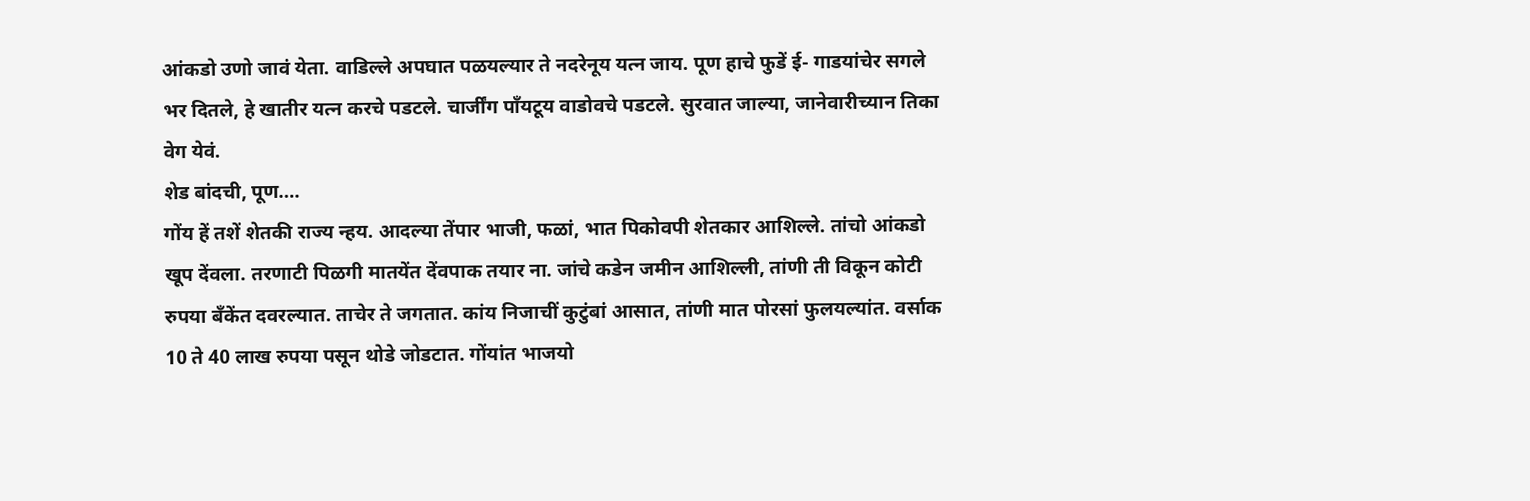आंकडो उणो जावं येता. वाडिल्ले अपघात पळयल्यार ते नदरेनूय यत्न जाय. पूण हाचे फुडें ई- गाडयांचेर सगले भर दितले, हे खातीर यत्न करचे पडटले. चार्जींग पाँयटूय वाडोवचे पडटले. सुरवात जाल्या, जानेवारीच्यान तिका वेग येवं.
शेड बांदची, पूण….
गोंय हें तशें शेतकी राज्य न्हय. आदल्या तेंपार भाजी, फळां, भात पिकोवपी शेतकार आशिल्ले. तांचो आंकडो खूप देंवला. तरणाटी पिळगी मातयेंत देंवपाक तयार ना. जांचे कडेन जमीन आशिल्ली, तांणी ती विकून कोटी रुपया बँकेंत दवरल्यात. ताचेर ते जगतात. कांय निजाचीं कुटुंबां आसात, तांणी मात पोरसां फुलयल्यांत. वर्साक 10 ते 40 लाख रुपया पसून थोडे जोडटात. गोंयांत भाजयो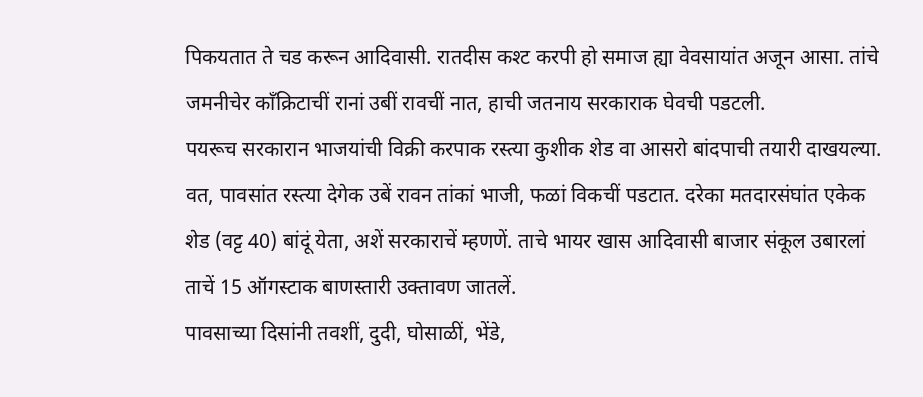पिकयतात ते चड करून आदिवासी. रातदीस कश्ट करपी हो समाज ह्या वेवसायांत अजून आसा. तांचे जमनीचेर काँक्रिटाचीं रानां उबीं रावचीं नात, हाची जतनाय सरकाराक घेवची पडटली.
पयरूच सरकारान भाजयांची विक्री करपाक रस्त्या कुशीक शेड वा आसरो बांदपाची तयारी दाखयल्या. वत, पावसांत रस्त्या देगेक उबें रावन तांकां भाजी, फळां विकचीं पडटात. दरेका मतदारसंघांत एकेक शेड (वट्ट 40) बांदूं येता, अशें सरकाराचें म्हणणें. ताचे भायर खास आदिवासी बाजार संकूल उबारलां ताचें 15 ऑगस्टाक बाणस्तारी उक्तावण जातलें.
पावसाच्या दिसांनी तवशीं, दुदी, घोसाळीं, भेंडे,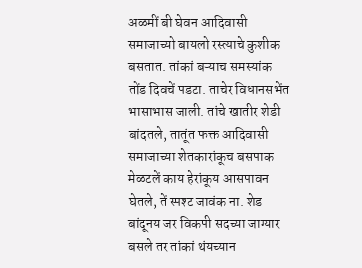अळमीं बी घेवन आदिवासी समाजाच्यो बायलो रस्त्याचे कुशीक बसतात. तांकां बऱ्याच समस्यांक तोंड दिवचें पडटा. ताचेर विधानसभेंत भासाभास जाली. तांचे खातीर शेडी बांदतले, तातूंत फक्त आदिवासी समाजाच्या शेतकारांकूच बसपाक मेळटलें काय हेरांकूय आसपावन घेतले, तें स्पश्ट जावंक ना. शेड बांदूनय जर विकपी सदच्या जाग्यार बसले तर तांकां थंयच्यान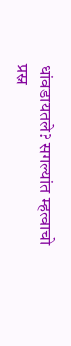धांवडायतले? सगल्यांत म्हत्वाचो प्रस्न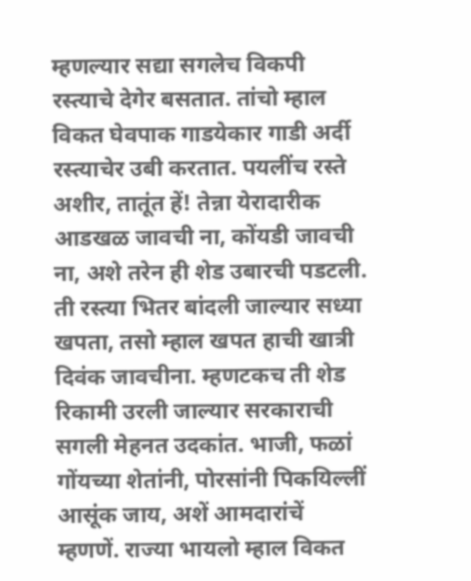म्हणल्यार सद्या सगलेच विकपी रस्त्याचे देगेर बसतात. तांचो म्हाल विकत घेवपाक गाडयेकार गाडी अर्दी रस्त्याचेर उबी करतात. पयलींच रस्ते अशीर, तातूंत हें! तेन्ना येरादारीक आडखळ जावची ना, कोंयडी जावची ना, अशे तरेन ही शेड उबारची पडटली. ती रस्त्या भितर बांदली जाल्यार सध्या खपता, तसो म्हाल खपत हाची खात्री दिवंक जावचीना. म्हणटकच ती शेड रिकामी उरली जाल्यार सरकाराची सगली मेहनत उदकांत. भाजी, फळां गोंयच्या शेतांनी, पोरसांनी पिकयिल्लीं आसूंक जाय, अशें आमदारांचें म्हणणें. राज्या भायलो म्हाल विकत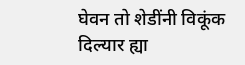घेवन तो शेडींनी विकूंक दिल्यार ह्या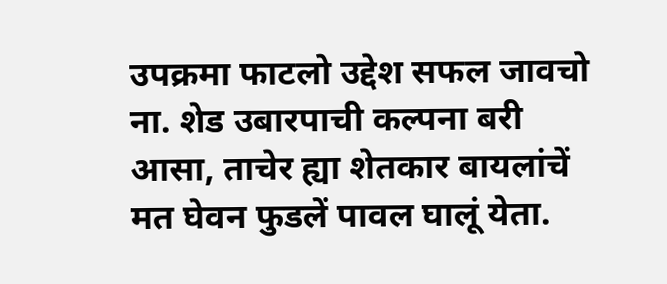उपक्रमा फाटलो उद्देश सफल जावचो ना. शेड उबारपाची कल्पना बरी आसा, ताचेर ह्या शेतकार बायलांचें मत घेवन फुडलें पावल घालूं येता.